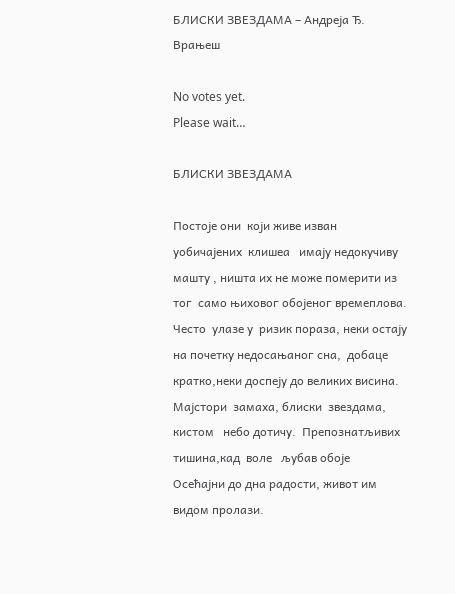БЛИСКИ ЗВЕЗДАМА – Андрeја Ђ. Врањеш

No votes yet.
Please wait…

БЛИСКИ ЗВЕЗДАМА

Постоје они  који живе изван уобичајених  клишеа   имају недокучиву машту , ништа их не може померити из тог  само њиховог обојеног времеплова. Често  улазе у  ризик пораза, неки остају на почетку недосањаног сна,  добаце кратко,неки доспеју до великих висина. Мајстори  замаха, блиски  звездама, кистом   небо дотичу.  Препознатљивих  тишина,кад  воле   љубав обоје   Осећајни до дна радости, живот им  видом пролази.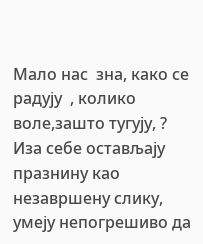Мало нас  зна, како се радују  , колико воле,зашто тугују, ?  Иза себе остављају празнину као незавршену слику, умеју непогрешиво да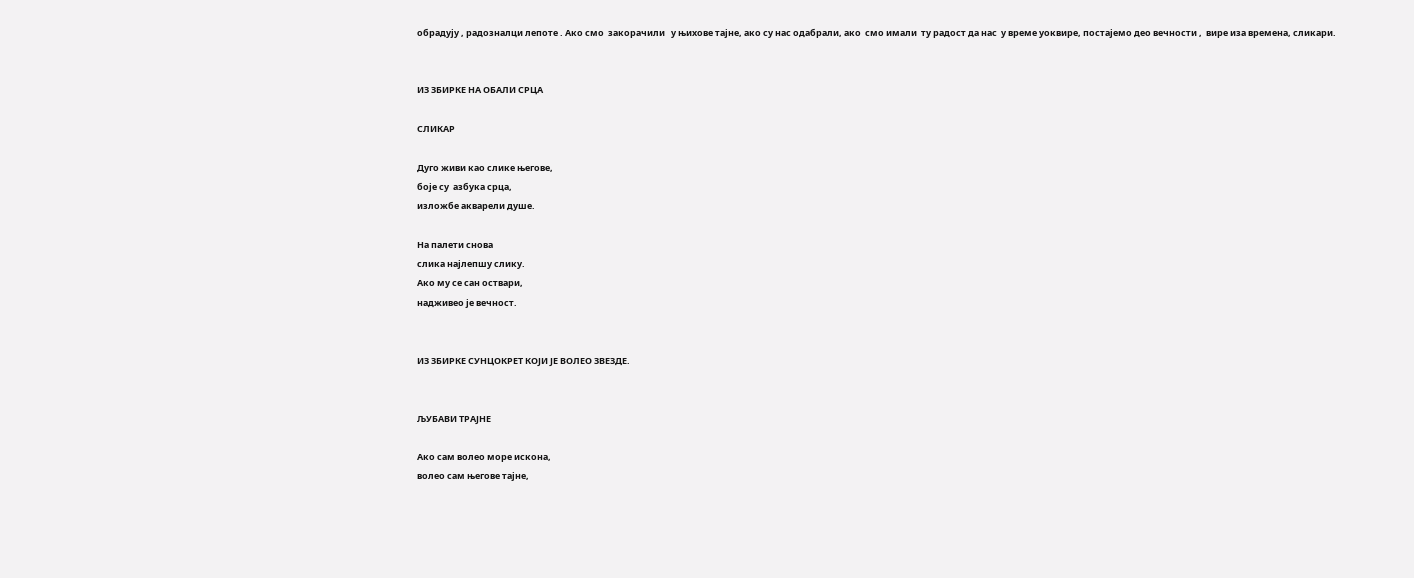обрадују , радозналци лепоте . Ако смо  закорачили   у њихове тајне, ако су нас одабрали, ако  смо имали  ту радост да нас  у време уоквире, постајемо део вечности ,  вире иза времена, сликари.


ИЗ ЗБИРКЕ НА ОБАЛИ СРЦА

СЛИКАР

Дуго живи као слике његове,
боје су  азбука срца,
изложбе акварели душе.

На палети снова
слика најлепшу слику.
Ако му се сан оствари,
надживео је вечност.


ИЗ ЗБИРКЕ СУНЦОКРЕТ КОЈИ ЈЕ ВОЛЕО ЗВЕЗДЕ.


ЉУБАВИ ТРАЈНЕ

Ако сам волео море искона,
волео сам његове тајне,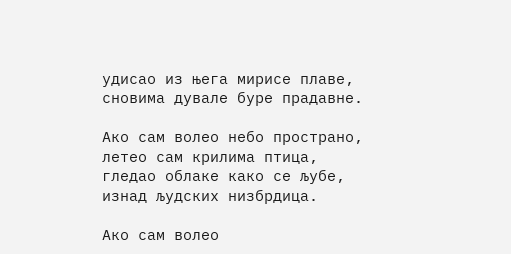удисао из њега мирисе плаве,
сновима дувале буре прадавне.

Ако сам волео небо пространо,
летео сам крилима птица,
гледао облаке како се љубе,
изнад људских низбрдица.

Ако сам волео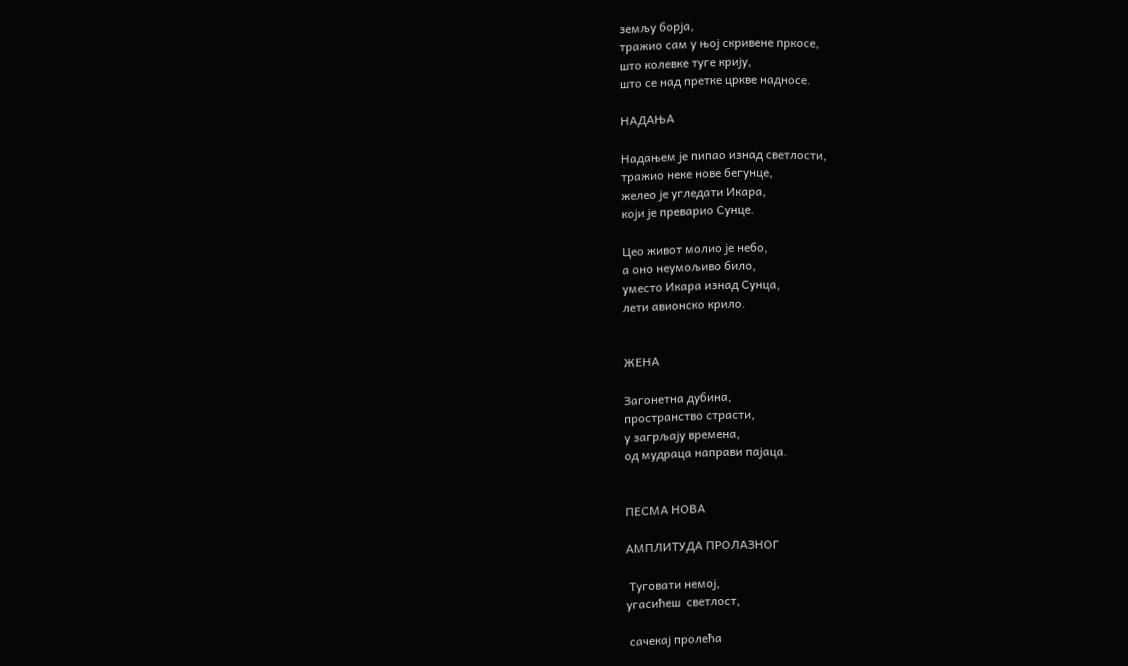земљу борја,
тражио сам у њој скривене пркосе,
што колевке туге крију,
што се над претке цркве надносе.

НАДАЊА

Надањем је пипао изнад светлости,
тражио неке нове бегунце,
желео је угледати Икара,
који је преварио Сунце.

Цео живот молио је небо,
а оно неумољиво било,
уместо Икара изнад Сунца,
лети авионско крило.


ЖЕНА

Загонетна дубина,
пространство страсти,
у загрљају времена,
од мудраца направи пајаца.


ПЕСМА НОВА

АМПЛИТУДА ПРОЛАЗНОГ

 Туговати немој,
угасићеш  светлост,

 сачекај пролећа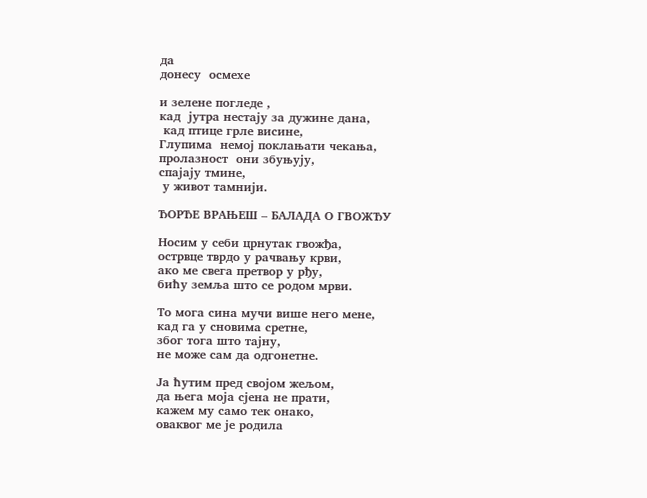да
донесу  осмехе

и зелене погледе ,
кад  јутра нестају за дужине дана,
 кад птице грле висине,
Глупима  немој поклањати чекања,
пролазност  они збуњују,
спајају тмине,
 у живот тамнији.

ЂОРЂЕ ВРАЊЕШ – БАЛАДА О ГВОЖЂУ

Носим у себи црнутак гвожђа,
острвце тврдо у рачвању крви,
ако ме свега претвор у рђу,
бићу земља што се родом мрви.

То мога сина мучи више него мене,
кад га у сновима сретне,
због тога што тајну,
не може сам да одгонетне.

Ја ћутим пред својом жељом,
да њега моја сјена не прати,
кажем му само тек онако,
оваквог ме је родила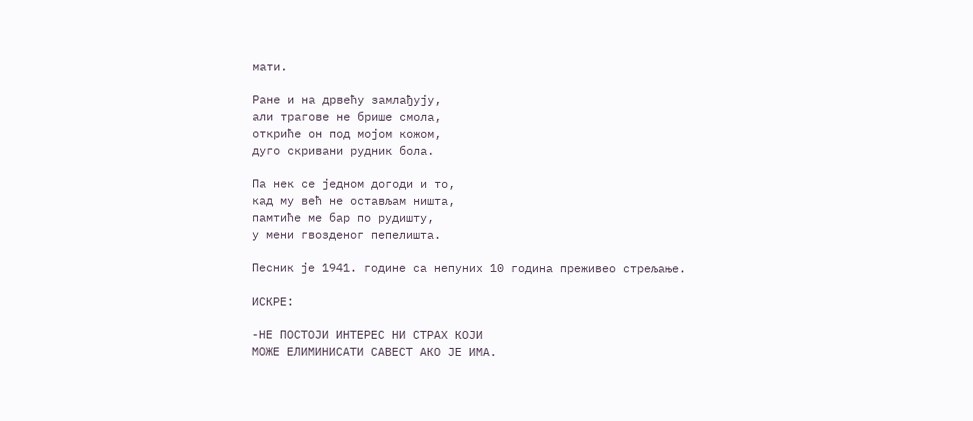мати.

Ране и на дрвећу замлађују,
али трагове не брише смола,
откриће он под мојом кожом,
дуго скривани рудник бола.

Па нек се једном догоди и то,
кад му већ не остављам ништа,
памтиће ме бар по рудишту,
у мени гвозденог пепелишта.

Песник је 1941. године са непуних 10 година преживео стрељање.

ИСКРЕ:

-НЕ ПОСТОЈИ ИНТЕРЕС НИ СТРАХ КОЈИ
МОЖЕ ЕЛИМИНИСАТИ САВЕСТ АКО ЈЕ ИМА.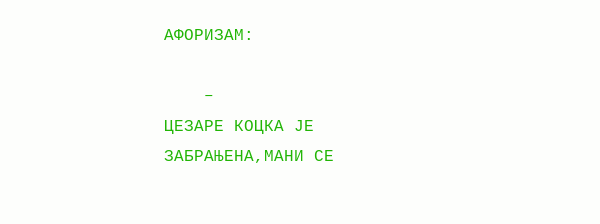АФОРИЗАМ:

    –
ЦЕЗАРЕ КОЦКА ЈЕ ЗАБРАЊЕНА,МАНИ СЕ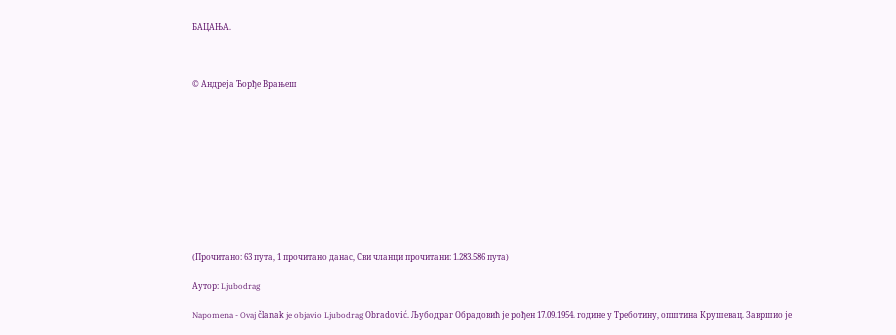БАЦАЊА.



© Андрeја Ђорђе Врањеш











(Прочитано: 63 пута, 1 прочитано данас, Сви чланци прочитани: 1.283.586 пута)

Аутор: Ljubodrag

Napomena - Ovaj članak je objavio Ljubodrag Obradović. Љубодраг Обрадовић је рођен 17.09.1954. године у Треботину, општина Крушевац. Завршио је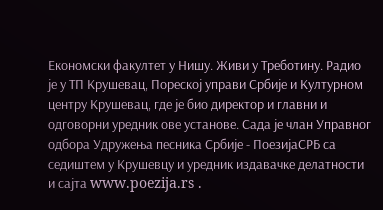Економски факултет у Нишу. Живи у Треботину. Радио је у ТП Крушевац, Пореској управи Србије и Културном центру Крушевац, где је био директор и главни и одговорни уредник ове установе. Сада је члан Управног одбора Удружења песника Србије - ПоезијаСРБ са седиштем у Крушевцу и уредник издавачке делатности и сајта www.poezija.rs .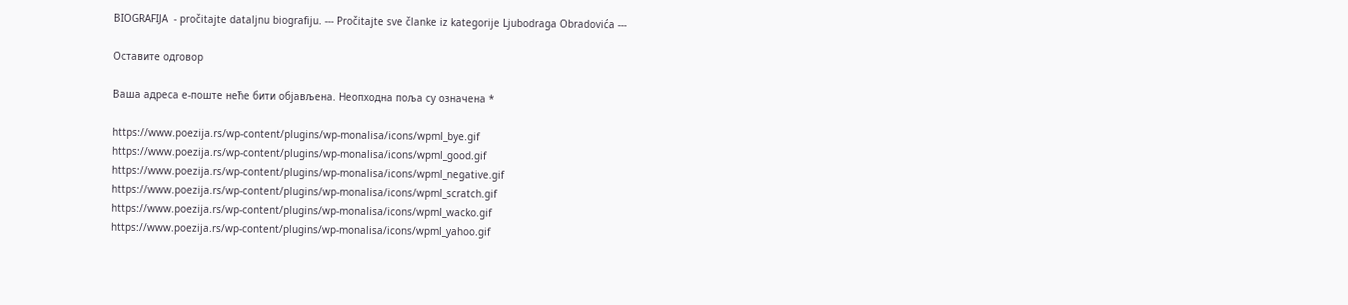BIOGRAFIJA  - pročitajte dataljnu biografiju. --- Pročitajte sve članke iz kategorije Ljubodraga Obradovića ---

Оставите одговор

Ваша адреса е-поште неће бити објављена. Неопходна поља су означена *

https://www.poezija.rs/wp-content/plugins/wp-monalisa/icons/wpml_bye.gif
https://www.poezija.rs/wp-content/plugins/wp-monalisa/icons/wpml_good.gif
https://www.poezija.rs/wp-content/plugins/wp-monalisa/icons/wpml_negative.gif
https://www.poezija.rs/wp-content/plugins/wp-monalisa/icons/wpml_scratch.gif
https://www.poezija.rs/wp-content/plugins/wp-monalisa/icons/wpml_wacko.gif
https://www.poezija.rs/wp-content/plugins/wp-monalisa/icons/wpml_yahoo.gif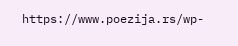https://www.poezija.rs/wp-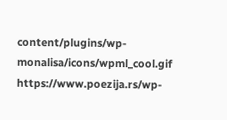content/plugins/wp-monalisa/icons/wpml_cool.gif
https://www.poezija.rs/wp-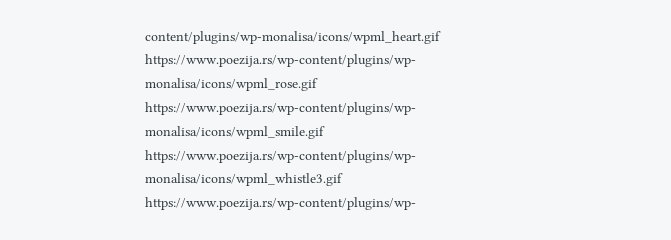content/plugins/wp-monalisa/icons/wpml_heart.gif
https://www.poezija.rs/wp-content/plugins/wp-monalisa/icons/wpml_rose.gif
https://www.poezija.rs/wp-content/plugins/wp-monalisa/icons/wpml_smile.gif
https://www.poezija.rs/wp-content/plugins/wp-monalisa/icons/wpml_whistle3.gif
https://www.poezija.rs/wp-content/plugins/wp-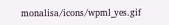monalisa/icons/wpml_yes.gif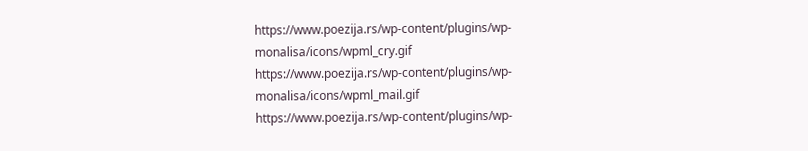https://www.poezija.rs/wp-content/plugins/wp-monalisa/icons/wpml_cry.gif
https://www.poezija.rs/wp-content/plugins/wp-monalisa/icons/wpml_mail.gif
https://www.poezija.rs/wp-content/plugins/wp-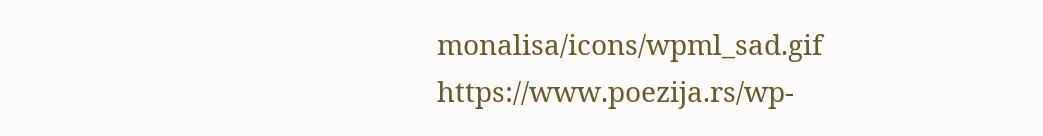monalisa/icons/wpml_sad.gif
https://www.poezija.rs/wp-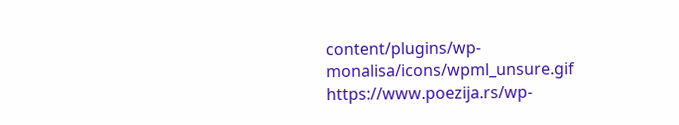content/plugins/wp-monalisa/icons/wpml_unsure.gif
https://www.poezija.rs/wp-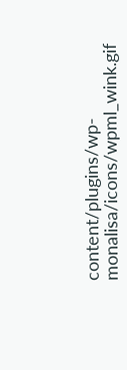content/plugins/wp-monalisa/icons/wpml_wink.gif